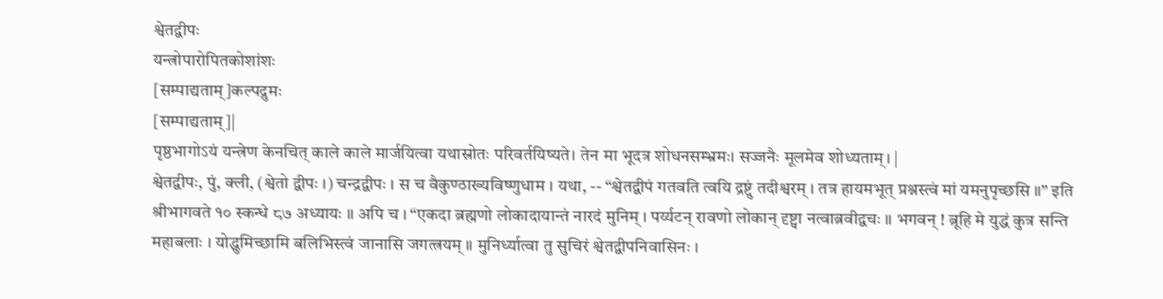श्वेतद्वीपः
यन्त्रोपारोपितकोशांशः
[सम्पाद्यताम्]कल्पद्रुमः
[सम्पाद्यताम्]|
पृष्ठभागोऽयं यन्त्रेण केनचित् काले काले मार्जयित्वा यथास्रोतः परिवर्तयिष्यते। तेन मा भूदत्र शोधनसम्भ्रमः। सज्जनैः मूलमेव शोध्यताम्। |
श्वेतद्वीपः, पुं, क्ली, (श्वेतो द्वीपः ।) चन्द्रद्वीपः । स च वैकुण्ठाख्यविष्णुधाम । यथा, -- “श्वेतद्वीपं गतवति त्वयि द्रष्टुं तदीश्वरम् । तत्र हायमभूत् प्रश्नस्त्वं मां यमनुपृच्छसि ॥” इति श्रीभागवते १० स्कन्धे ८७ अध्यायः ॥ अपि च । “एकदा ब्रह्मणो लोकादायान्तं नारदं मुनिम् । पर्य्यटन् रावणो लोकान् दृष्ट्वा नत्वाब्रवीद्वचः ॥ भगवन् ! ब्रूहि मे युद्धं कुत्र सन्ति महाबलाः । योद्धुमिच्छामि बलिभिस्त्वं जानासि जगत्त्रयम् ॥ मुनिर्ध्यात्वा तु सुचिरं श्वेतद्वीपनिवासिनः ।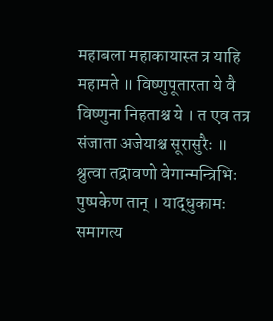महाबला महाकायास्त त्र याहि महामते ॥ विष्णुपूतारता ये वै विष्णुना निहताश्च ये । त एव तत्र संजाता अजेयाश्च सूरासुरैः ॥ श्रुत्वा तद्रावणो वेगान्मन्त्रिभिः पुष्पकेण तान् । याद्धुकामः समागत्य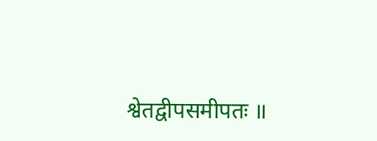श्वेतद्वीपसमीपतः ॥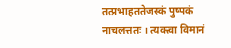तत्प्रभाहततेजस्कं पुष्पकं नाचलत्ततः । त्यक्त्वा विमानं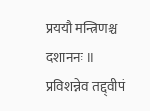प्रययौ मन्त्रिणश्च दशाननः ॥ प्रविशन्नेव तद्द्वीपं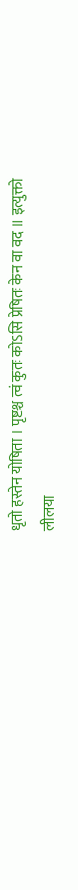धृतो हस्तेन योषिता । पृष्टश्च त्वं कुतः कोऽसि प्रेषितः केन वा वद ॥ इत्युक्तो लीलया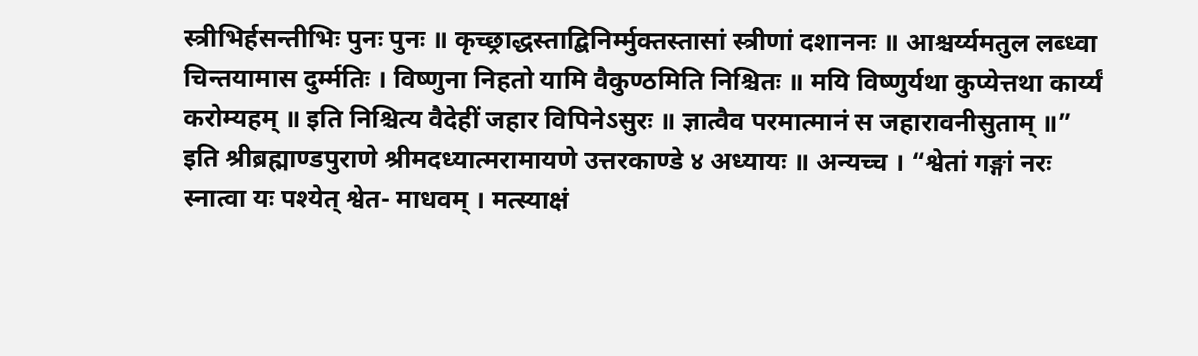स्त्रीभिर्हसन्तीभिः पुनः पुनः ॥ कृच्छ्राद्धस्ताद्बिनिर्म्मुक्तस्तासां स्त्रीणां दशाननः ॥ आश्चर्य्यमतुल लब्ध्वा चिन्तयामास दुर्म्मतिः । विष्णुना निहतो यामि वैकुण्ठमिति निश्चितः ॥ मयि विष्णुर्यथा कुप्येत्तथा कार्य्यं करोम्यहम् ॥ इति निश्चित्य वैदेहीं जहार विपिनेऽसुरः ॥ ज्ञात्वैव परमात्मानं स जहारावनीसुताम् ॥” इति श्रीब्रह्माण्डपुराणे श्रीमदध्यात्मरामायणे उत्तरकाण्डे ४ अध्यायः ॥ अन्यच्च । “श्वेतां गङ्गां नरः स्नात्वा यः पश्येत् श्वेत- माधवम् । मत्स्याक्षं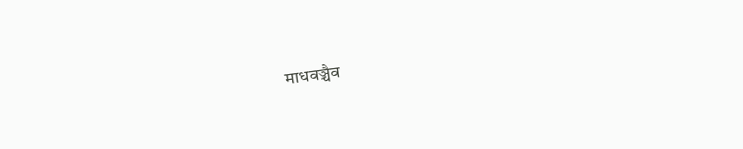माधवञ्चैव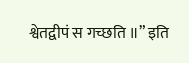श्वेतद्वीपं स गच्छति ॥” इति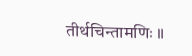तीर्थचिन्तामणिः ॥